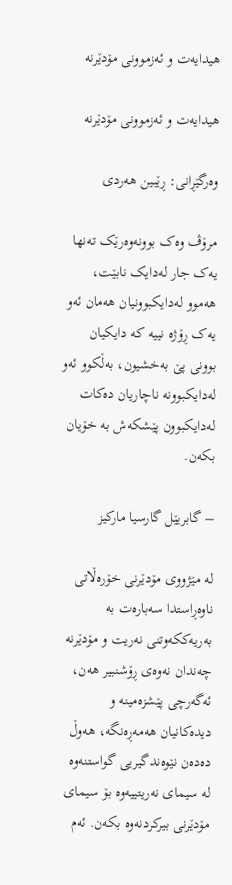هیدایەت و ئەزموونی مۆدێرنە

هیدایەت و ئەزموونی مۆدێرنە

وەرگێڕانی: ڕێبین هەردی

مرۆڤ وەک بوونەوەرێک تەنها یەک جار لەدایک نابێت، هەموو لەدایکبوونیان هەمان ئەو یەک ڕۆژە نییە کە دایکیان بوونی پێ بەخشیون، بەڵکوو ئەو لەدایکبوونە ناچاریان دەکات لەدایکبوون پێشکەش بە خۆیان بکەن.

– گابریێل گارسیا مارکیز

لە مێژووی مۆدێرنی خۆرەڵاتی ناوەڕاستدا سەبارەت بە بەریەککەوتنی نەریت و مۆدێرنە چەندان نەوەی ڕۆشنبیر هەن، ئەگەرچی پێشزەمینە و دیدەکانیان هەمەڕەنگە، هەوڵ دەدەن نێوەندگیریی گواستنەوە لە سیمای نەریتییەوە بۆ سیمای مۆدێرنی بیرکردنەوە بکەن. ئەم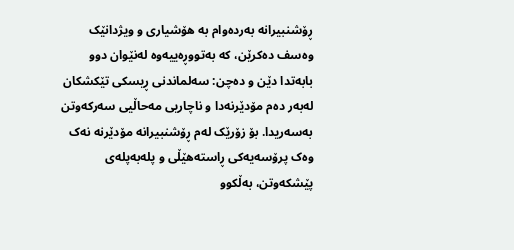ڕۆشنبیرانە بەردەوام بە هۆشیاری و ویژدانێک وەسف دەکرێن، کە بەتووڕەییەوە لەنێوان دوو بابەتدا دێن و دەچن: سەلماندنی ڕیسکی تێکشکان لەبەر دەم مۆدێرنەدا و ناچاریی مەحاڵیی سەرکەوتن بەسەریدا. بۆ زۆرێک لەم ڕۆشنبیرانە مۆدێرنە نەک وەک پرۆسەیەکی ڕاستەهێڵی و پلەبەپلەی پێشکەوتن، بەڵکوو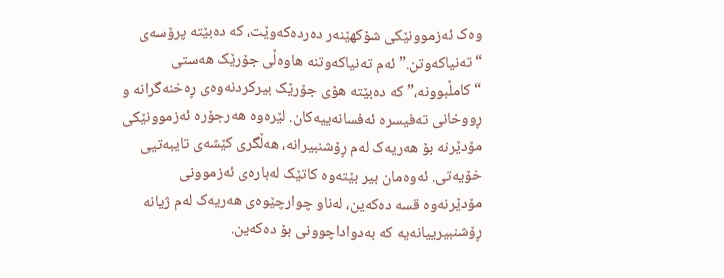وەک ئەزموونێکی شۆکهێنەر دەردەکەوێت، کە دەبێتە پرۆسەی “تەنیاکەوتن.” ئەم تەنیاکەوتنە هاوەڵی جۆرێک هەستی “کامڵبوونە،” کە دەبێتە هۆی جۆرێک بیرکردنەوەی ڕەخنەگرانە و ڕووخانی تەفیسرە ئەفسانەییەکان. لێرەوە هەرجۆرە ئەزموونێکی مۆدێرنە بۆ هەریەک لەم ڕۆشنبیرانە، هەڵگری کێشەی تایبەتیی خۆیەتی. ئەوەمان بیر بێتەوە کاتێک لەبارەی ئەزموونی مۆدێرنەوە قسە دەکەین، لەناو چوارچێوەی هەریەک لەم ژیانە ڕۆشنبیرییانەیە کە بەدواداچوونی بۆ دەکەین.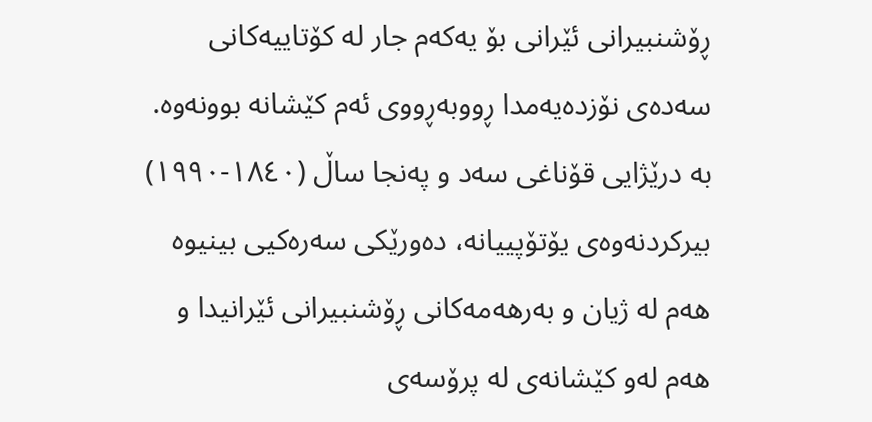ڕۆشنبیرانی ئێرانی بۆ یەکەم جار لە کۆتاییەکانی سەدەی نۆزدەیەمدا ڕووبەڕووی ئەم کێشانە بوونەوە. بە درێژایی قۆناغی سەد و پەنجا ساڵ (١٨٤٠-١٩٩٠) بیرکردنەوەی یۆتۆپییانە، دەورێکی سەرەکیی بینیوە هەم لە ژیان و بەرهەمەکانی ڕۆشنبیرانی ئێرانیدا و هەم لەو کێشانەی لە پرۆسەی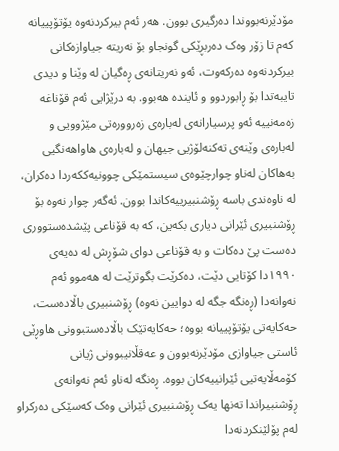مۆدێرنەبووندا دەرگیری بوون. هەر ئەم بیرکردنەوە یۆتۆپییانە کەم تا زۆر وەک دەربڕێکی گونجاو بۆ نەریتە جیاوازەکانی بیرکردنەوە دەرکەوت، ئەو نەریتانەی ڕەگیان لە وێنا و دیدی تایبەتدا بۆ ڕابوردوو و ئایندە هەبوو. بە درێژایی ئەم قۆناغە زەمەنییە ئەو پرسیارانەی لەبارەی زەروورەتی مێژوویی و لەبارەی وێنەی تەکنەلۆژیی جیهان و لەبارەی هاواهەنگیی بەهاکان لەناو چوارچێوەی سیستمێکی چوونیەککەردا دەکران، لە ناوەندی باسە ڕۆشنبیرییەکاندا بوون. ئەگەر چوار نەوە بۆ ڕۆشنبیری ئێرانی دیاری بکەین، کە بە قۆناعی پێشدەستووری دەست پێ دەکات و بە قۆناعی دوای شۆڕش لە دەیەی ١٩٩٠دا کۆتایی دێت، دەکرێت بگوترێت لە هەموو ئەم نەوانەدا (ڕەنگە جگە لە دوایین نەوە) ڕۆشنبیری باڵادەست، حەکایەتی یۆتۆپییانە بووە؛ حەکایەتێک باڵادەستبوونی هاوڕێی ئاستی جیاوازی مۆدێرنەبوون و عەقڵانیبوونی ژیانی کۆمەڵایەتیی ئێرانییەکان بووە. ڕەنگە لەناو ئەم نەوانەی ڕۆشنبیراندا تەنها یەک ڕۆشنبیری ئێرانی وەک کەسێکی دەرکراو لەم پۆلێنکردنەدا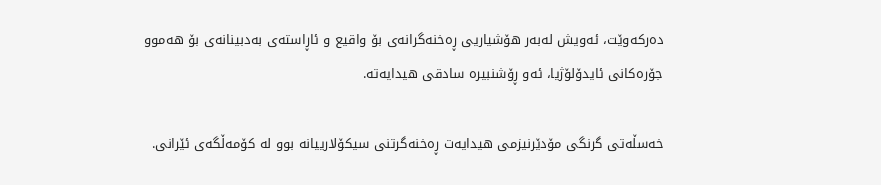دەرکەوێت، ئەویش لەبەر هۆشیاریی ڕەخنەگرانەی بۆ واقیع و ئاڕاستەی بەدبینانەی بۆ هەموو جۆرەکانی ئایدۆلۆژیا، ئەو ڕۆشنبیرە سادقی هیدایەتە.

خەسڵەتی گرنگی مۆدێرنیزمی هیدایەت ڕەخنەگرتنی سیکۆلارییانە بوو لە کۆمەڵگەی ئێرانی.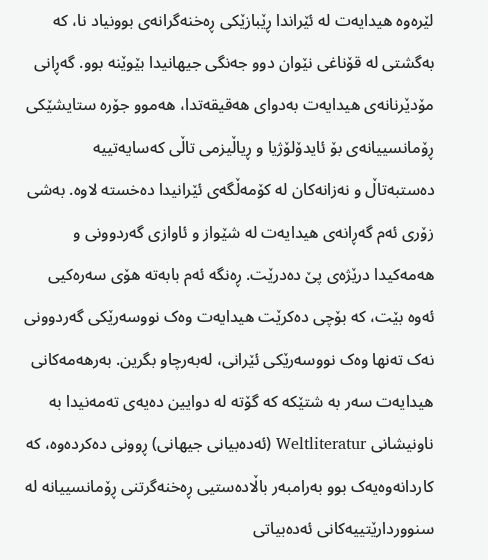لێرەوە هیدایەت لە ئێراندا ڕێبازێکی ڕەخنەگرانەی بوونیاد نا، کە بەگشتی لە قۆناغی نێوان دوو جەنگی جیهانیدا بێوێنە بوو. گەڕانی مۆدێرنانەی هیدایەت بەدوای هەقیقەتدا، هەموو جۆرە ستایشێکی ڕۆمانسییانەی بۆ ئایدۆلۆژیا و ڕیاڵیزمی تاڵی کەسایەتییە دەستبەتاڵ و نەزانەکان لە کۆمەڵگەی ئێرانیدا دەخستە لاوە. بەشی زۆری ئەم گەڕانەی هیدایەت لە شێواز و ئاوازی گەردوونی و هەمەکیدا درێژەی پێ دەدرێت. ڕەنگە ئەم بابەتە هۆی سەرەکیی ئەوە بێت، کە بۆچی دەکرێت هیدایەت وەک نووسەرێکی گەردوونی نەک تەنها وەک نووسەرێکی ئێرانی، لەبەرچاو بگرین. بەرهەمەکانی هیدایەت سەر بە شتێکە کە گۆتە لە دوایین دەیەی تەمەنیدا بە ناونیشانی Weltliteratur (ئەدەبیانی جیهانی) ڕوونی دەکردەوە، کە کاردانەوەیەک بوو بەرامبەر باڵادەستیی ڕەخنەگرتنی ڕۆمانسییانە لە سنووردارێتییەکانی ئەدەبیاتی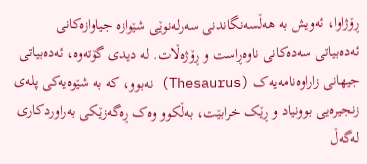ڕۆژاوا، ئەویش بە هەڵسەنگاندنی سەرلەنوێی شێوازە جیاوازەکانی ئەدەبیاتی سەدەکانی ناوەڕاست و ڕۆژەڵات. لە دیدی گۆتەوە، ئەدەبیاتی جیهانی زاراوەنامەیەک (Thesaurus) نەبوو، کە بە شێوەیەکی پلەی زنجیرەیی بوونیاد و ڕێک خرابێت، بەڵکوو وەک ڕەگەزێکی بەراوردکاری لەگەڵ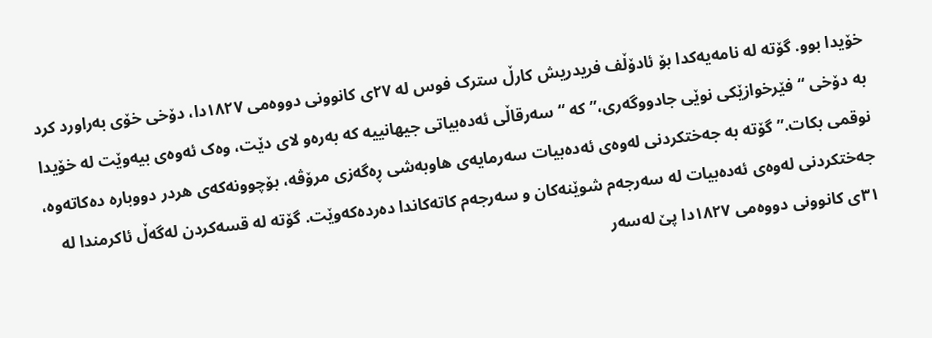خۆیدا بوو. گۆتە لە نامەیەکدا بۆ ئادۆڵف فریدریش کارڵ سترک فوس لە ٢٧ی کانوونی دووەمی ١٨٢٧دا، دۆخی خۆی بەراورد کرد بە دۆخی “فێرخوازێکی نوێی جادووگەری،” کە “سەرقاڵی ئەدەبیاتی جیهانییە کە بەرەو لای دێت، وەک ئەوەی بیەوێت لە خۆیدا نوقمی بکات.” گۆتە بە جەختکردنی لەوەی ئەدەبیات سەرمایەی هاوبەشی ڕەگەزی مرۆڤە، بۆچوونەکەی هردر دووبارە دەکاتەوە، جەختکردنی لەوەی ئەدەبیات لە سەرجەم شوێنەکان و سەرجەم کاتەکاندا دەردەکەوێت. گۆتە لە قسەکردن لەگەڵ ئاکرمندا لە ٣١ی کانوونی دووەمی ١٨٢٧دا پێ لەسەر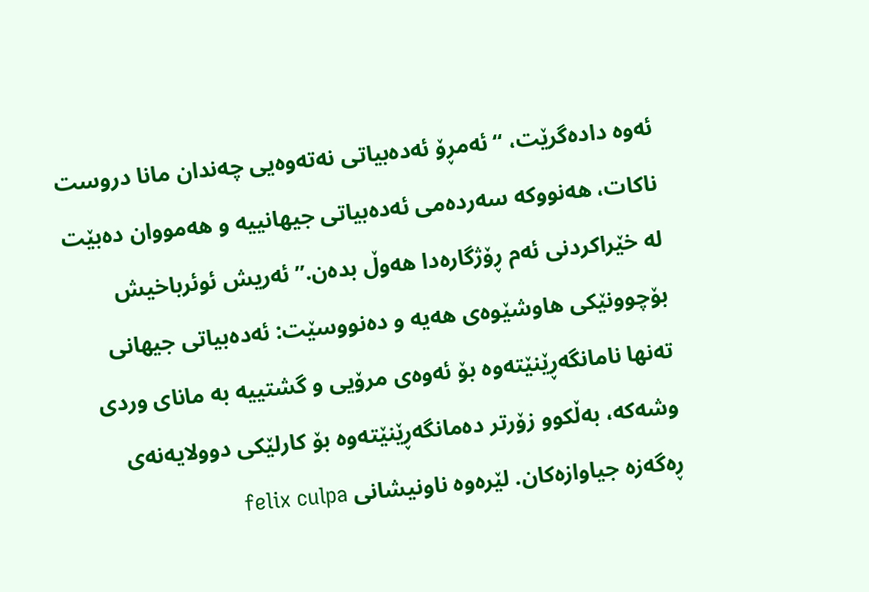ئەوە دادەگرێت، “ئەمڕۆ ئەدەبیاتی نەتەوەیی چەندان مانا دروست ناکات، هەنووکە سەردەمی ئەدەبیاتی جیهانییە و هەمووان دەبێت لە خێراکردنی ئەم ڕۆژگارەدا هەوڵ بدەن.” ئەریش ئوئرباخیش بۆچوونێکی هاوشێوەی هەیە و دەنووسێت: ئەدەبیاتی جیهانی تەنها نامانگەڕێنێتەوە بۆ ئەوەی مرۆیی و گشتییە بە مانای وردی وشەکە، بەڵکوو زۆرتر دەمانگەڕێنێتەوە بۆ کارلێکی دوولایەنەی ڕەگەزە جیاوازەکان. لێرەوە ناونیشانی felix culpa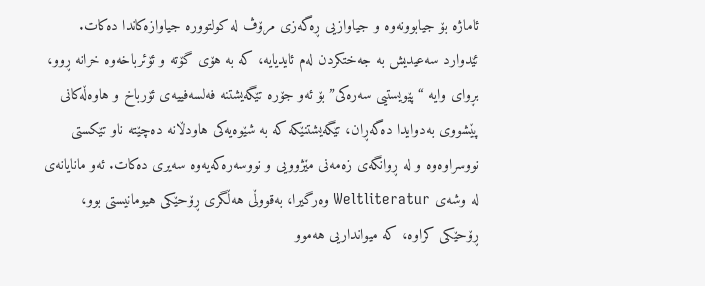ئاماژە بۆ جیابوونەوە و جیاوازیی ڕەگەزی مرۆڤ لە کولتوورە جیاوازەکاندا دەکات. ئێدوارد سەعیدیش بە جەختکردن لەم ئایدیایە، کە بە هۆی گۆتە و ئۆئرباخەوە خرانە ڕوو، بڕوای وایە “پێویستیی سەرەکی” بۆ ئەو جۆرە تێگەیشتنە فەلسەفییەی ئۆرباخ و هاوەڵەکانی پێشووی بەدوایدا دەگەڕان، تێگەیشتنێکە کە بە شێوەیەکی هاودڵانە دەچێتە ناو تێکستی نووسراوەوە و لە ڕوانگەی زەمەنی مێژوویی و نووسەرەکەیەوە سەیری دەکات. ئەو مانایانەی لە وشەی Weltliteratur وەرگیرا، بەقووڵی هەڵگری ڕۆحێکی هیومانیستی بوو، ڕۆحێکی کراوە، کە میوانداریی هەموو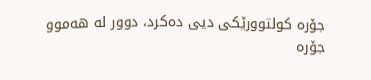جۆرە کولتوورێکی دیی دەکرد، دوور لە هەموو جۆرە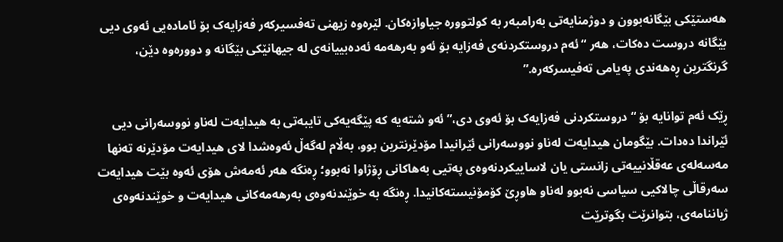هەستێکی بێگانەبوون و دوژمنایەتی بەرامبەر بە کولتوورە جیاوازەکان. لێرەوە زیهنی تەفسیرکەر فەزایەک بۆ ئامادەیی ئەوی دیی بێگانە دروست دەکات، هەر “ئەم دروستکردنەی فەزایە بۆ ئەو بەرهەمە ئەدەبییانەی لە جیهانێکی بێگانە و دوورەوە دێن، گرنگترین ڕەهەندی پەیامی تەفیسرکەرە.”

ڕێک ئەم توانایە بۆ “دروستکردنی فەزایەک بۆ ئەوی دی،” ئەو شتەیە کە پێگەیەکی تایبەتی بە هیدایەت لەناو نووسەرانی دیی ئێراندا دەدات. بێگومان هیدایەت لەناو نووسەرانی ئێرانیدا مۆدێرنترین بوو، بەڵام لەگەڵ ئەوەشدا لای هیدایەت مۆدێرنە تەنها مەسەلەی عەقڵانییەتی زانستی یان لاساییکردنەوەی پەتیی بەهاکانی ڕۆژاوا نەبوو؛ ڕەنگە هەر ئەمەش هۆی ئەوە بێت هیدایەت سەرقاڵی چالاکیی سیاسی نەبوو لەناو هاوڕێ کۆمۆنیستەکانیدا. ڕەنگە بە خوێندنەوەی بەرهەمەکانی هیدایەت و خوێندنەوەی ژیاننامەی، بتوانرێت بگوترێت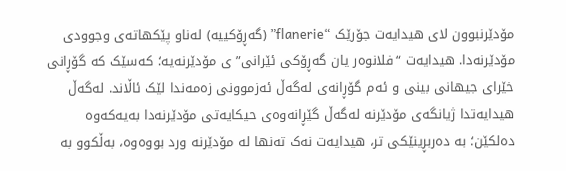مۆدێرنبوون لای هیدایەت جۆرێک “flanerie” (گەڕۆکییە) لەناو پێکهاتەی وجوودی مۆدێرنەدا. هیدایەت “فلانوەر یان گەڕۆکی ئێرانی”ی مۆدێرنەیە؛ کەسێک کە گۆڕانی خێرای جیهانی بینی و ئەم گۆڕانەی لەگەڵ ئەزموونی زەمەندا لێک ئاڵاند. لەگەڵ هیدایەتدا ژیانگەی مۆدێرنە لەگەڵ گێڕانەوەی حیکایەتی مۆدێرنەدا بەیەکەوە دەلکێن؛ بە دەربڕینێکی تر، هیدایەت نەک تەنها لە مۆدێرنە ورد بووەوە، بەڵکوو بە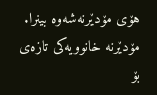هۆی مۆدێرنەشەوە بینرا. مۆدێرنە خانوویەکی تازەی بۆ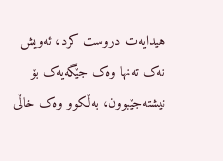هیدایەت دروست کرد، ئەویش نەک تەنها وەک جێگەیەک بۆ نیشتەجێبوون، بەڵکوو وەک خاڵی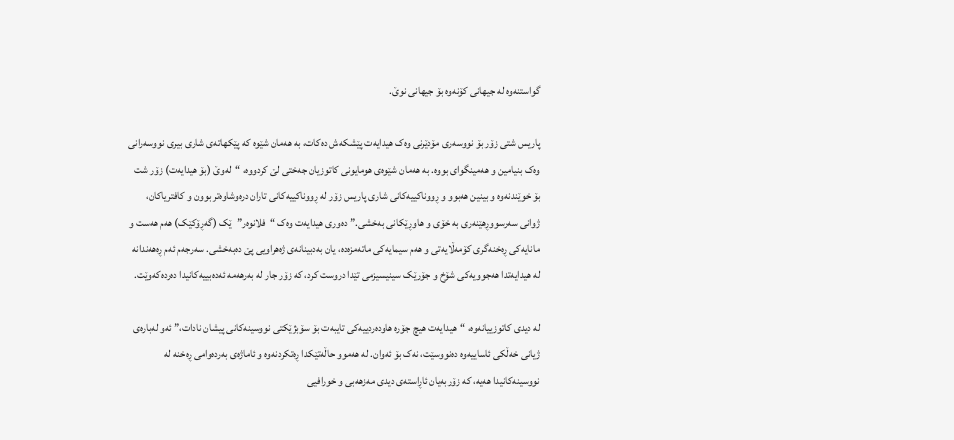گواستنەوە لە جیهانی کۆنەوە بۆ جیهانی نوێ.

پاریس شتی زۆر بۆ نووسەری مۆدێرنی وەک هیدایەت پێشکەش دەکات، بە هەمان شێوە کە پێکهاتەی شاری بیری نووسەرانی وەک بنیامین و هەمینگوای بووە. بە هەمان شێوەی هومایونی کاتوزیان جەختی لێ کردووە، “لەوێ (بۆ هیدایەت) زۆر شت بۆ خوێندنەوە و بینین هەبوو و ڕووناکییەکانی شاری پاریس زۆر لە ڕووناکییەکانی تاران درەوشاوەتر بوون و کافتریاکان، ژوانی سەرسووڕهێنەری بە خۆی و هاوڕێکانی بەخشی.” دەوری هیدایەت وەک “فلانوەر”ێک (گەڕۆکێک) هەم هەست و مانایەکی ڕەخنەگری کۆمەڵایەتی و هەم سیمایەکی ماتەمزەدە، یان بەدبینانەی ژەهراویی پێ دەبەخشی. سەرجەم ئەم ڕەهەندانە لە هیدایەتدا هەجوویەکی شۆخ و جۆرێک سینیسیزمی تێدا دروست کرد، کە زۆر جار لە بەرهەمە ئەدەبییەکانیدا دەردەکەوێت.

لە دیدی کاتوزییانەوە، “هیدایەت هیچ جۆرە هاودەردییەکی تایبەت بۆ سۆبژێکتی نووسینەکانی پیشان نادات،” ئەو لەبارەی ژیانی خەڵکی ئاساییەوە دەنووسێت، نەک بۆ ئەوان. لە هەموو حاڵەتێکدا ڕەتکردنەوە و ئاماژەی بەردەوامی ڕەخنە لە نووسینەکانیدا هەیە، کە زۆربەیان ئاڕاستەی دیدی مەزهەبی و خورافیی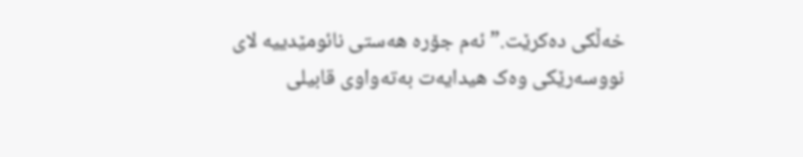خەڵکی دەکرێت.” ئەم جۆرە هەستی نائومێدییە لای نووسەرێکی وەک هیدایەت بەتەواوی قابیلی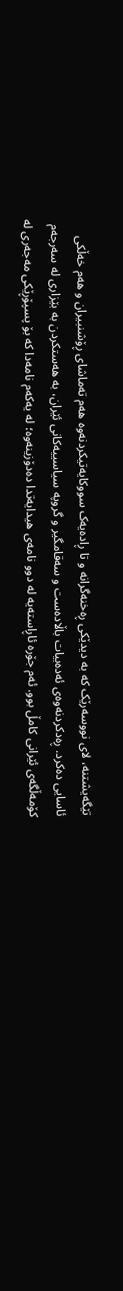تێگەیشتنە، لای نووسەرێک کە بە دیدێکی ڕەخنەگرانە و تا ڕادەیەک سووکایەتیکردنەوە هەم تەماشای ڕۆشنبیران و هەم خەڵکی ئاسایی دەکرد. ڕەدکردنەوەی ئەدەبیات باڵادەست و سەقامگیر و گروپە سیاسییەکانی ئێران، بە هەستکردن بە بێزاری لە سەرجەم کۆمەڵگەی ئێرانی کامڵ بوو. ئەم جۆرە ئاڕاستەیە لە دوو نامەی هیدایەتدا دەدۆزینەوە؛ لە یەکەم نامەدا کە بۆ پسپۆڕێکی مەجەری لە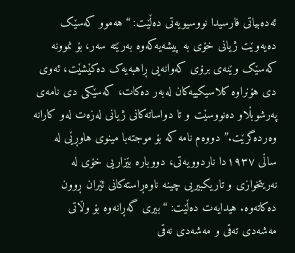ئەدەبیاتی فارسیدا نووسیویەتی دەڵێت: “هەموو کەسێک دەیەوێت ژیانی خۆی بە پیشەیەکەوە بەرێتە سەر، بۆ نموونە کەسێک وێنەی برۆی کەوانەیی ڕاهبەیەک دەکێشێت، ئەوی دی هۆنراوە کلاسیکییەکان لەبەر دەکات، کەسێکی دی نامەی پەرشوبڵاو دەنووسێت و تا دواساتەکانی ژیانی لەزەت لەو کارانە وەردەگرێت.” دووەم نامە کە بۆ موجتەبا مینوی هاوڕێی لە ساڵی ١٩٣٧دا ناردوویەتی، دووبارە بێزاریی خۆی لە نەریتخوازی و تاریکبیریی چینە ناوەڕاستەکانی ئێران ڕوون دەکاتەوە. هیدایەت دەڵێت: “بیری گەڕانەوە بۆ وڵاتی مەشەدی تەقی و مەشەدی نەقی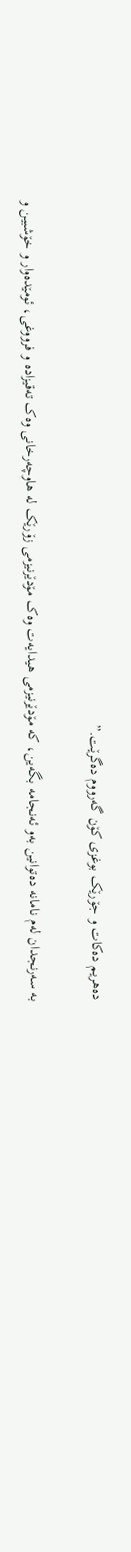دەهریم دەکات و جۆرێک بوغزی کۆن گەرووم دەگرێت.”

بە سەرنجدان لەم نامانە دەتوانین بەو ئەنجامە بگەین، کە مۆدێرنیزمی هیدایەت وەک مۆدێرنیزمی زۆرێک لە هاوچەرخانی وەک تەقیزادە و فرووغی، ئومێدەوار و خۆشبین و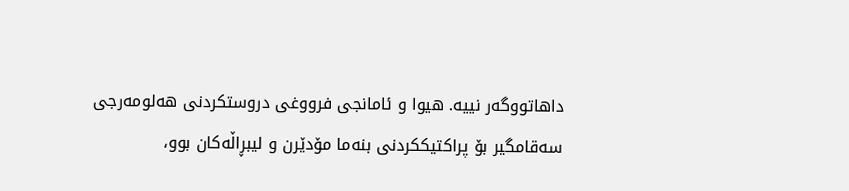داهاتووگەر نییە. هیوا و ئامانجی فرووغی دروستکردنی هەلومەرجی سەقامگیر بۆ پراکتیککردنی بنەما مۆدێرن و لیبڕاڵەکان بوو،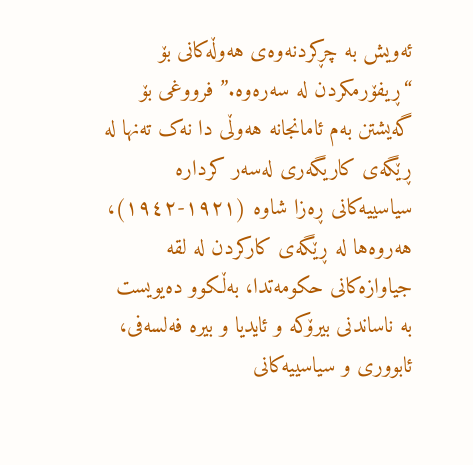ئەویش بە چڕکردنەوەی هەوڵەکانی بۆ “ڕیفۆرمکردن لە سەرەوە.” فرووغی بۆ گەیشتن بەم ئامانجانە هەوڵی دا نەک تەنها لە ڕێگەی کاریگەری لەسەر کردارە سیاسییەکانی ڕەزا شاوە (١٩٢١-١٩٤٢)، هەروەها لە ڕێگەی کارکردن لە لقە جیاوازەکانی حکومەتدا، بەڵکوو دەیویست بە ناساندنی بیرۆکە و ئایدیا و بیرە فەلسەفی، ئابووری و سیاسییەکانی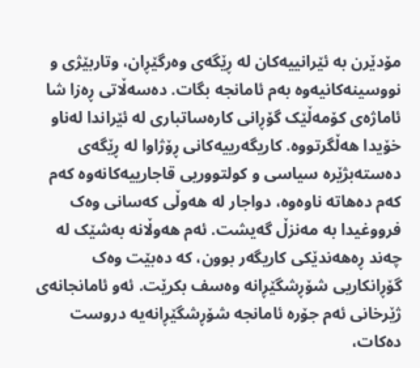مۆدێرن بە ئێرانییەکان لە ڕێگەی وەرگێڕان، وتاربێژی و نووسینەکانیەوە بەم ئامانجە بگات. دەسەڵاتی ڕەزا شا ئاماژەی کۆمەڵێک گۆڕانی کارەساتباری لە ئێراندا لەناو خۆیدا هەڵگرتووە. کاریگەرییەکانی ڕۆژاوا لە ڕێگەی دەستەبژێرە سیاسی و کولتووریی قاجارییەکانەوە کەم کەم دەهاتە ناوەوە، دواجار لە هەوڵی کەسانی وەک فرووغیدا بە مەنزڵ گەیشت. ئەم هەوڵانە بەشێک لە چەند ڕەهەندێکی کاریگەر بوون، کە دەبێت وەک گۆڕانکاریی شۆڕشگێڕانە وەسف بکرێت. ئەو ئامانجانەی ژێرخانی ئەم جۆرە ئامانجە شۆڕشگێڕانەیە دروست دەکات،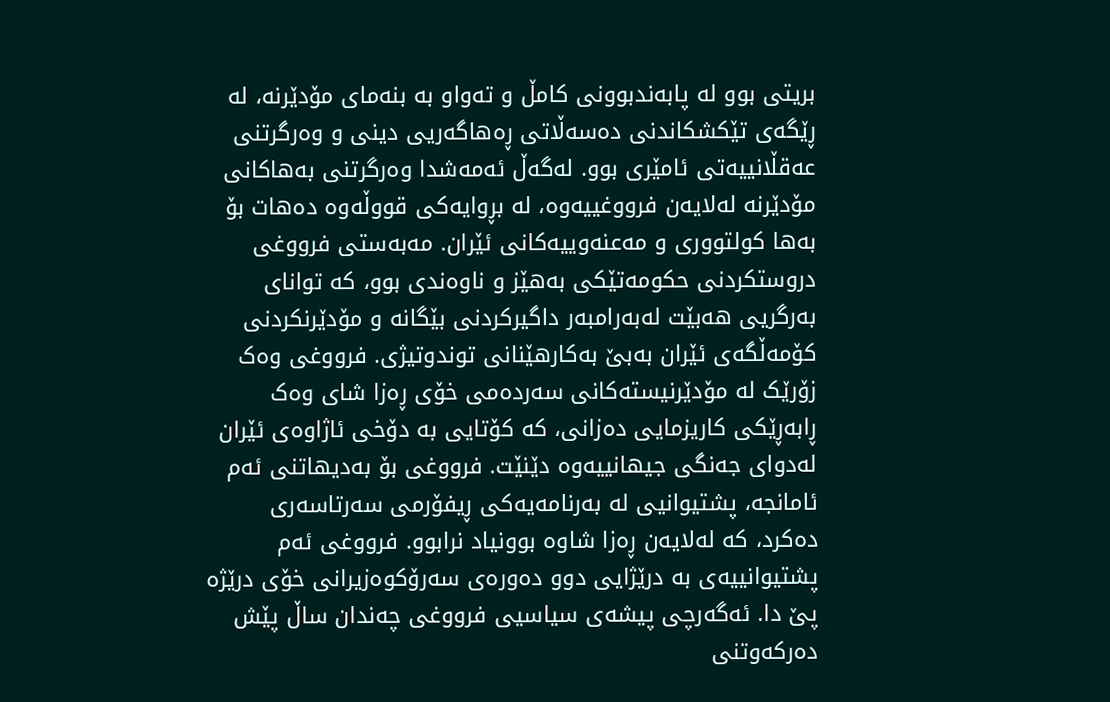بریتی بوو لە پابەندبوونی کامڵ و تەواو بە بنەمای مۆدێرنە، لە ڕێگەی تێکشکاندنی دەسەڵاتی ڕەهاگەریی دینی و وەرگرتنی عەقڵانییەتی ئامێری بوو. لەگەڵ ئەمەشدا وەرگرتنی بەهاکانی مۆدێرنە لەلایەن فرووغییەوە، لە بڕوایەکی قووڵەوە دەهات بۆ بەها کولتووری و مەعنەوییەکانی ئێران. مەبەستی فرووغی دروستکردنی حکومەتێکی بەهێز و ناوەندی بوو، کە توانای بەرگریی هەبێت لەبەرامبەر داگیرکردنی بێگانە و مۆدێرنکردنی کۆمەڵگەی ئێران بەبێ بەکارهێنانی توندوتیژی. فرووغی وەک زۆرێک لە مۆدێرنیستەکانی سەردەمی خۆی ڕەزا شای وەک ڕابەڕێکی کاریزمایی دەزانی، کە کۆتایی بە دۆخی ئاژاوەی ئێران لەدوای جەنگی جیهانییەوە دێنێت. فرووغی بۆ بەدیهاتنی ئەم ئامانجە، پشتیوانیی لە بەرنامەیەکی ڕیفۆرمی سەرتاسەری دەکرد، کە لەلایەن ڕەزا شاوە بوونیاد نرابوو. فرووغی ئەم پشتیوانییەی بە درێژایی دوو دەورەی سەرۆکوەزیرانی خۆی درێژە پێ دا. ئەگەرچی پیشەی سیاسیی فرووغی چەندان ساڵ پێش دەرکەوتنی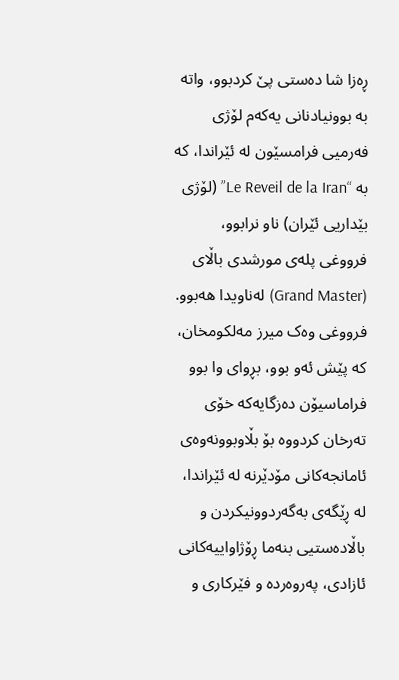ڕەزا شا دەستی پێ کردبوو، واتە بە بوونیادنانی یەکەم لۆژی فەرمیی فرامسێون لە ئێراندا، کە بە “Le Reveil de la Iran” (لۆژی بێداریی ئێران) ناو نرابوو، فرووغی پلەی مورشدی باڵای (Grand Master) لەناویدا هەبوو. فرووغی وەک میرز مەلکومخان، کە پێش ئەو بوو، بڕوای وا بوو فراماسیۆن دەزگایەکە خۆی تەرخان کردووە بۆ بڵاوبوونەوەی ئامانجەکانی مۆدێرنە لە ئێراندا، لە ڕێگەی بەگەردوونیکردن و باڵادەستیی بنەما ڕۆژاواییەکانی ئازادی، پەروەردە و فێرکاری و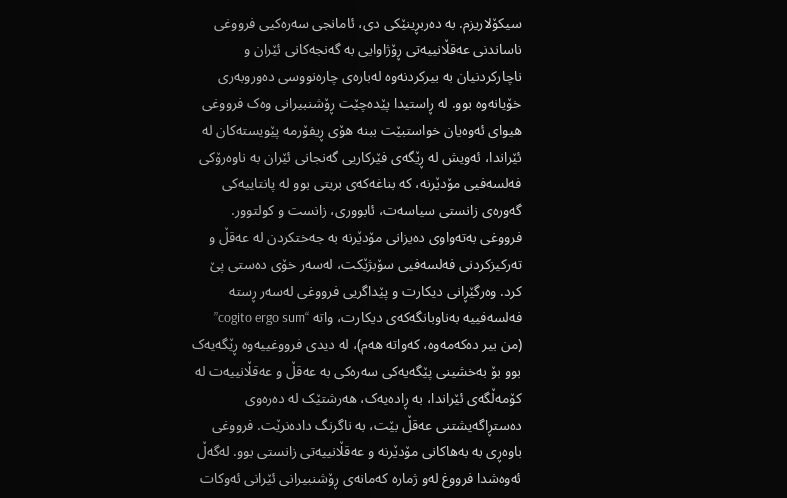سیکۆلاریزم. بە دەربڕینێکی دی، ئامانجی سەرەکیی فرووغی ناساندنی عەقڵانییەتی ڕۆژاوایی بە گەنجەکانی ئێران و ناچارکردنیان بە بیرکردنەوە لەبارەی چارەنووسی دەوروبەری خۆیانەوە بوو. لە ڕاستیدا پێدەچێت ڕۆشنبیرانی وەک فرووغی هیوای ئەوەیان خواستبێت ببنە هۆی ڕیفۆرمە پێویستەکان لە ئێراندا، ئەویش لە ڕێگەی فێرکاریی گەنجانی ئێران بە ناوەرۆکی فەلسەفیی مۆدێرنە، کە بناغەکەی بریتی بوو لە پانتاییەکی گەورەی زانستی سیاسەت، ئابووری، زانست و کولتوور. فرووغی بەتەواوی دەیزانی مۆدێرنە بە جەختکردن لە عەقڵ و تەرکیزکردنی فەلسەفیی سۆبژێکت، لەسەر خۆی دەستی پێ کرد. وەرگێڕانی دیکارت و پێداگریی فرووغی لەسەر ڕستە فەلسەفییە بەناوبانگەکەی دیکارت، واتە “cogito ergo sum” (من بیر دەکەمەوە، کەواتە هەم)، لە دیدی فرووغییەوە ڕێگەیەک بوو بۆ بەخشینی پێگەیەکی سەرەکی بە عەقڵ و عەقڵانییەت لە کۆمەڵگەی ئێراندا، بە ڕادەیەک، هەرشتێک لە دەرەوی دەستڕاگەیشتنی عەقڵ بێت، بە ناگرنگ دادەنرێت. فرووغی باوەڕی بە بەهاکانی مۆدێرنە و عەقڵانییەتی زانستی بوو. لەگەڵ ئەوەشدا فرووغ لەو ژمارە کەمانەی ڕۆشنبیرانی ئێرانی ئەوکات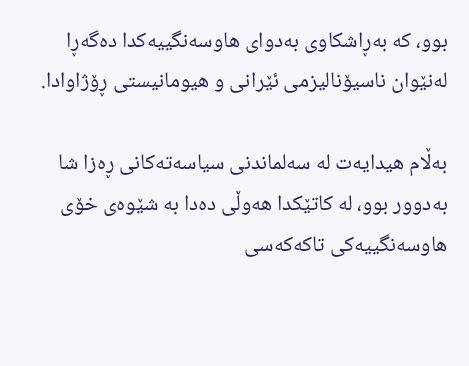بوو، کە بەڕاشکاوی بەدوای هاوسەنگییەکدا دەگەڕا لەنێوان ناسیۆنالیزمی ئێرانی و هیومانیستی ڕۆژاوادا.

بەڵام هیدایەت لە سەلماندنی سیاسەتەکانی ڕەزا شا بەدوور بوو، لە کاتێکدا هەوڵی دەدا بە شێوەی خۆی هاوسەنگییەکی تاکەکەسی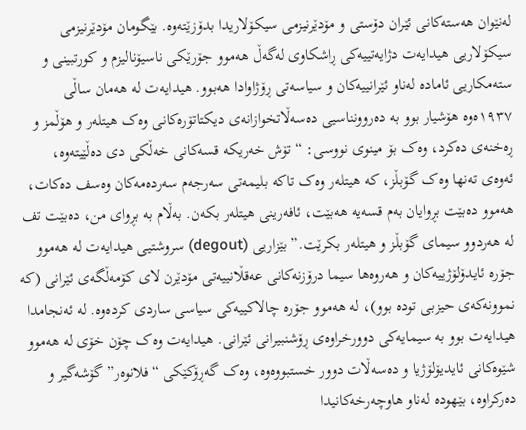لەنێوان هەستەکانی ئێران دۆستی و مۆدێرنیزمی سیکۆلاریدا بدۆزێتەوە. بێگومان مۆدێرنیزمی سیکۆلاریی هیدایەت دژایەتییەکی ڕاشکاوی لەگەڵ هەموو جۆرێکی ناسیۆنالیزم و کورتبینی و ستەمکاریی ئامادە لەناو ئێرانییەکان و سیاسەتی ڕۆژاوادا هەبوو. هیدایەت لە هەمان ساڵی ١٩٣٧ەوە هۆشیار بوو بە دەروونناسیی دەسەڵاتخوازانەی دیکتاتۆرەکانی وەک هیتلەر و هۆڵمز و ڕەخنەی دەکرد، وەک بۆ مینوی نووسی: “تۆش خەریکە قسەکانی خەڵکی دی دەڵێیتەوە، ئەوەی تەنها وەک گۆبڵز، کە هیتلەر وەک تاکە بلیمەتی سەرجەم سەردەمەکان وەسف دەکات، هەموو دەبێت بڕوایان بەم قسەیە هەبێت، ئافەرینی هیتلەر بکەن. بەڵام بە بڕوای من، دەبێت تف لە هەردوو سیمای گۆبڵز و هیتلەر بکرێت.” بێزاریی (degout) سروشتیی هیدایەت لە هەموو جۆرە ئایدۆلۆژییەکان و هەروەها سیما درۆزنەکانی عەقڵانییەتی مۆدێرن لای کۆمەڵگەی ئێرانی (کە نموونەکەی حیزبی تودە بوو)، لە هەموو جۆرە چالاکییەکی سیاسی ساردی کردەوە. لە ئەنجامدا هیدایەت بوو بە سیمایەکی دوورخراوەی ڕۆشنبیرانی ئێرانی. هیدایەت وەک چۆن خۆی لە هەموو شێوەکانی ئایدیۆلۆژیا و دەسەڵات دوور خستبووەوە، وەک گەڕۆکێکی “فلانوەر” گۆشەگیر و دەرکراوە، بێهودە لەناو هاوچەرخەکانیدا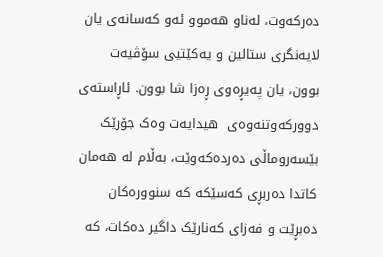دەرکەوت، لەناو هەموو ئەو کەسانەی یان لایەنگری ستالین و یەکێتیی سۆڤیەت بوون، یان پەیڕەوی ڕەزا شا بوون. ئاڕاستەی دوورکەوتنەوەی  هیدایەت وەک جۆرێک بێسەروماڵی دەردەکەوێت، بەڵام لە هەمان کاتدا دەربڕی کەسێکە کە سنوورەکان دەبڕێت و فەزای کەنارێک داگیر دەکات، کە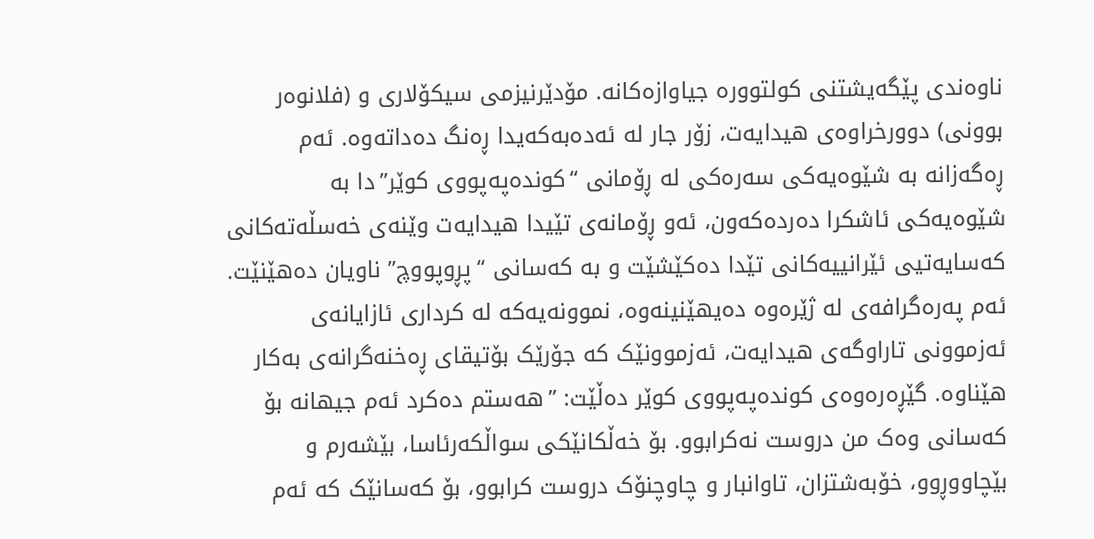ناوەندی پێگەیشتنی کولتوورە جیاوازەکانە. مۆدێرنیزمی سیکۆلاری و (فلانوەر بوونی) دوورخراوەی هیدایەت، زۆر جار لە ئەدەبەکەیدا ڕەنگ دەداتەوە. ئەم ڕەگەزانە بە شێوەیەکی سەرەکی لە ڕۆمانی “کوندەپەپووی کوێر”دا بە شێوەیەکی ئاشکرا دەردەکەون، ئەو ڕۆمانەی تێیدا هیدایەت وێنەی خەسڵەتەکانی کەسایەتیی ئێرانییەکانی تێدا دەکێشێت و بە کەسانی “پڕوپووچ” ناویان دەهێنێت. ئەم پەرەگرافەی لە ژێرەوە دەیهێنینەوە، نموونەیەکە لە کرداری ئازایانەی ئەزموونی تاراوگەی هیدایەت، ئەزموونێک کە جۆرێک بۆتیقای ڕەخنەگرانەی بەکار هێناوە. گێڕەرەوەی کوندەپەپووی کوێر دەڵێت: ”هەستم دەکرد ئەم جیهانە بۆ کەسانی وەک من دروست نەکرابوو. بۆ خەڵکانێکی سواڵکەرئاسا، بێشەرم و بێچاووڕوو، خۆبەشتزان، تاوانبار و چاوچنۆک دروست کرابوو، بۆ کەسانێک کە ئەم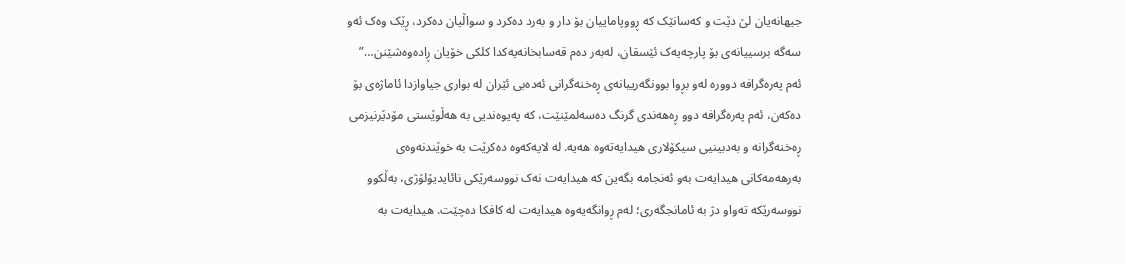جیهانەیان لێ دێت و کەسانێک کە ڕووپاماییان بۆ دار و بەرد دەکرد و سواڵیان دەکرد، ڕێک وەک ئەو سەگە برسییانەی بۆ پارچەیەک ئێسقان، لەبەر دەم قەسابخانەیەکدا کلکی خۆیان ڕادەوەشێنن…” ئەم پەرەگرافە دوورە لەو بڕوا بوونگەرییانەی ڕەخنەگرانی ئەدەبی ئێران لە بواری جیاوازدا ئاماژەی بۆ دەکەن، ئەم پەرەگرافە دوو ڕەهەندی گرنگ دەسەلمێنێت، کە پەیوەندیی بە هەڵوێستی مۆدێرنیزمی ڕەخنەگرانە و بەدبینیی سیکۆلاری هیدایەتەوە هەیە. لە لایەکەوە دەکرێت بە خوێندنەوەی بەرهەمەکانی هیدایەت بەو ئەنجامە بگەین کە هیدایەت نەک نووسەرێکی نائایدیۆلۆژی، بەڵکوو نووسەرێکە تەواو دژ بە ئامانجگەری؛ لەم ڕوانگەیەوە هیدایەت لە کافکا دەچێت. هیدایەت بە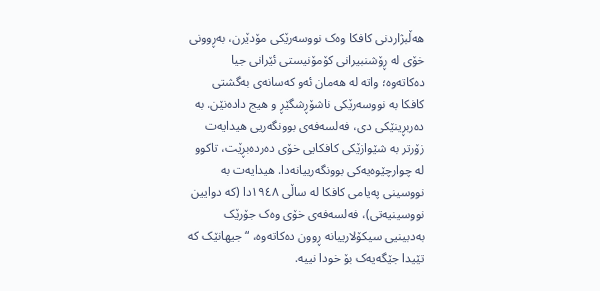هەڵبژاردنی کافکا وەک نووسەرێکی مۆدێرن، بەڕوونی خۆی لە ڕۆشنبیرانی کۆمۆنیستی ئێرانی جیا دەکاتەوە؛ واتە لە هەمان ئەو کەسانەی بەگشتی کافکا بە نووسەرێکی ناشۆڕشگێڕ و هیج دادەنێن. بە دەربڕینێکی دی، فەلسەفەی بوونگەریی هیدایەت زۆرتر بە شێوازێکی کافکایی خۆی دەردەبڕێت، تاکوو لە چوارچێوەیەکی بوونگەرییانەدا. هیدایەت بە نووسینی پەیامی کافکا لە ساڵی ١٩٤٨دا (کە دوایین نووسینیەتی)، فەلسەفەی خۆی وەک جۆرێک بەدبینیی سیکۆلارییانە ڕوون دەکاتەوە، “جیهانێک کە تێیدا جێگەیەک بۆ خودا نییە.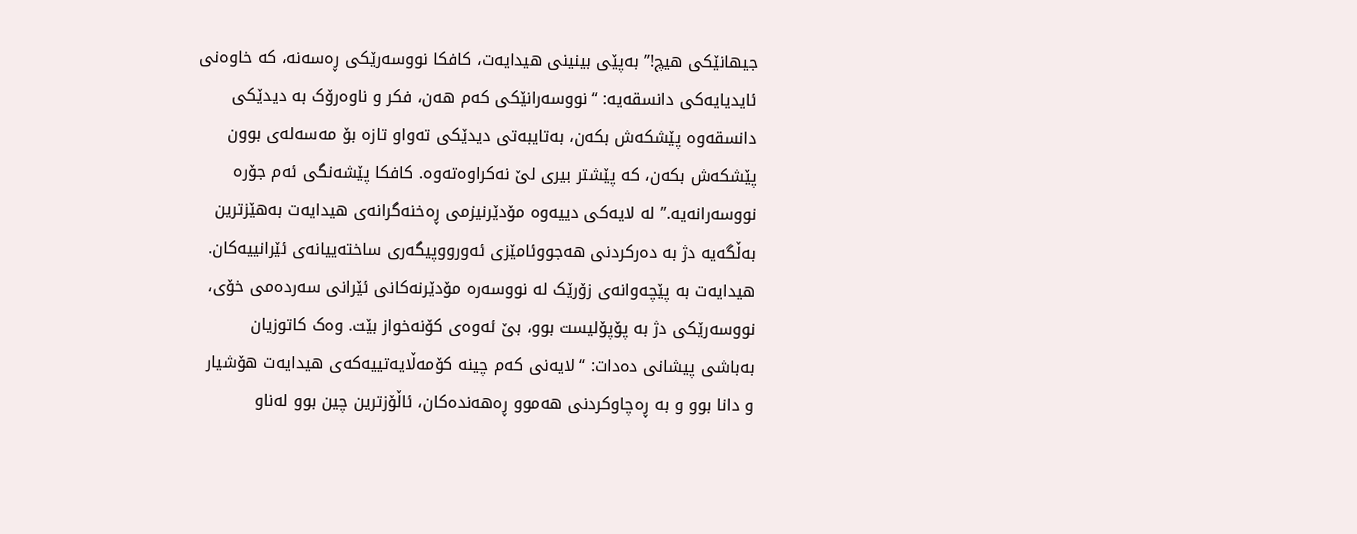جیهانێکی هیچ!” بەپێی بینینی هیدایەت، کافکا نووسەرێکی ڕەسەنە، کە خاوەنی ئایدیایەکی دانسقەیە: “نووسەرانێکی کەم هەن، فکر و ناوەرۆک بە دیدێکی دانسقەوە پێشکەش بکەن، بەتایبەتی دیدێکی تەواو تازە بۆ مەسەلەی بوون پێشکەش بکەن، کە پێشتر بیری لێ نەکراوەتەوە. کافکا پێشەنگی ئەم جۆرە نووسەرانەیە.” لە لایەکی دییەوە مۆدێرنیزمی ڕەخنەگرانەی هیدایەت بەهێزترین بەڵگەیە دژ بە دەرکردنی هەجووئامێزی ئەورووپیگەری ساختەییانەی ئێرانییەکان. هیدایەت بە پێچەوانەی زۆرێک لە نووسەرە مۆدێرنەکانی ئێرانی سەردەمی خۆی، نووسەرێکی دژ بە پۆپۆلیست بوو، بێ ئەوەی کۆنەخواز بێت. وەک کاتوزیان بەباشی پیشانی دەدات: “لایەنی کەم چینە کۆمەڵایەتییەکەی هیدایەت هۆشیار و دانا بوو و بە ڕەچاوکردنی هەموو ڕەهەندەکان، ئاڵۆزترین چین بوو لەناو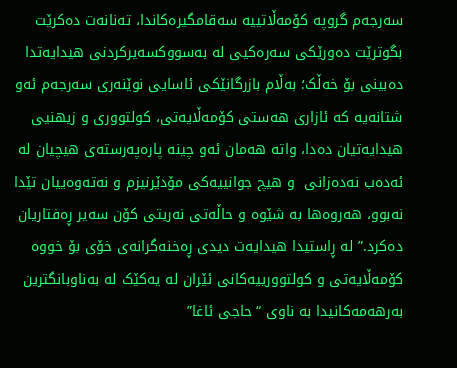سەرجەم گروپە کۆمەڵاتییە سەقامگیرەکاندا، تەنانەت دەکرێت بگوترێت دەورێکی سەرەکیی لە بەسووکسەیرکردنی هیدایەتدا دەبینی بۆ خەڵک؛ بەڵام بازرگانێکی ئاسایی نوێنەری سەرجەم ئەو شتانەیە کە ئازاری هەستی کۆمەڵایەتی، کولتووری و زیهنیی هیدایەتیان دەدا، واتە هەمان ئەو چینە پارەپەرستەی هیچیان لە ئەدەب نەدەزانی  و هیچ جوانییەکی مۆدێرنیزم و نەتەوەییان تێدا نەبوو، هەروەها بە شێوە و حاڵەتی نەریتی کۆن سەیر ڕەفتاریان دەکرد.” لە ڕاستیدا هیدایەت دیدی ڕەخنەگرانەی خۆی بۆ خووە کۆمەڵایەتی و کولتوورییەکانی ئێران لە یەکێک لە بەناوبانگترین بەرهەمەکانیدا بە ناوی “حاجی ئاغا”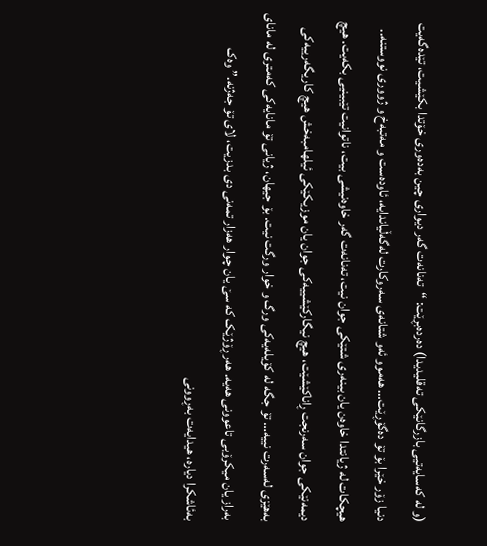(و لە کەسایەتیی بازرگانێکی تەقلیدیدا) دەردەبڕێت: “تەنانەت گەر دیواری چین بەدەوری خۆتدا بکێشیت، تێدەگەیت دنیا زۆر خێرا بۆ تۆ دەگۆڕێت… هەموو ئەو شتانەی سەروکارت لەگەڵیاندایە، ئاودەست و مەتبەخ و ژووری نووستنە.. هیچکات لە ژیانتدا خاوەن یان بینەری شتێکی جوان نیت، تەنانەت گەر خاوەنیشی بیت، ناتوانیت تێبینیی بکەیت. هیچ دیمەنێکی جوان سەرنجت ڕاناکێشێت، هیچ نیگارکێشییەکی جوان یان موزیکێکی ئیلهامبەخش هیچ کاریگەرییەکی بەهێزی لەسەرت نییە… تۆ جگە لە کۆیلەیەکی ورگ و خوار ورگت نیت. بۆ جیهان، ژیانی تۆ مانایەکی کەمتری لە مانای بەراز یان میکرۆبی تاعوونی هەیە. هەر ڕۆژێک کە سێ یان چوار هەزار تمەنی دی بدزیت، لای تۆ جەژنە.” وەک بەئاشکرا دیارە، هیدایەت بەڕوونی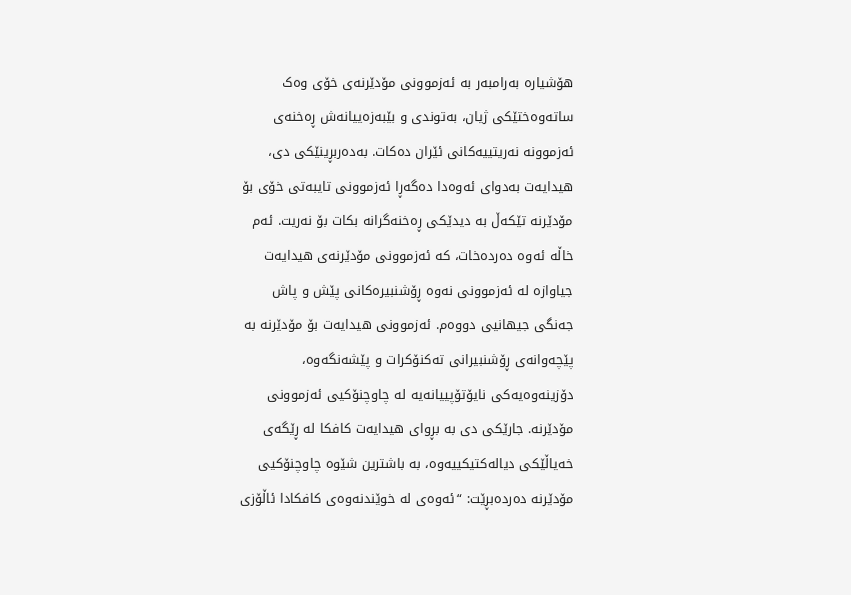هۆشیارە بەرامبەر بە ئەزموونی مۆدێرنەی خۆی وەک ساتەوەختێکی ژیان، بەتوندی و بێبەزەییانەش ڕەخنەی ئەزموونە نەریتییەکانی ئێران دەکات. بەدەربڕینێکی دی، هیدایەت بەدوای ئەوەدا دەگەڕا ئەزموونی تایبەتی خۆی بۆ مۆدێرنە تێکەڵ بە دیدێکی ڕەخنەگرانە بکات بۆ نەریت. ئەم خاڵە ئەوە دەردەخات، کە ئەزموونی مۆدێرنەی هیدایەت جیاوازە لە ئەزموونی نەوە ڕۆشنبیرەکانی پێش و پاش جەنگی جیهانیی دووەم. ئەزموونی هیدایەت بۆ مۆدێرنە بە پێچەوانەی ڕۆشنبیرانی تەکنۆکرات و پێشەنگەوە، دۆزینەوەیەکی نایۆتۆپییانەیە لە چاوچنۆکیی ئەزموونی مۆدێرنە. جارێکی دی بە بڕوای هیدایەت کافکا لە ڕێگەی خەیاڵێکی دیالەکتیکییەوە، بە باشترین شێوە چاوچنۆکیی مۆدێرنە دەردەبڕێت: “ئەوەی لە خوێندنەوەی کافکادا ئاڵۆزی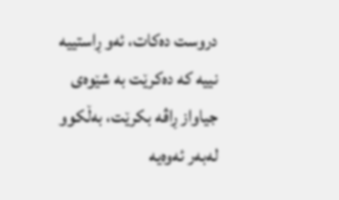دروست دەکات، ئەو ڕاستییە نییە کە دەکرێت بە شێوەی جیاواز ڕاڤە بکرێت، بەڵکوو لەبەر ئەوەیە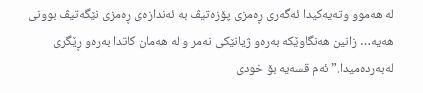لە هەموو وتەیەکیدا ئەگەری ڕەمزی پۆزەتیڤ بە ئەندازەی ڕەمزی نێگەتیڤ بوونی هەیە… زانین هەنگاوێکە بەرەو ژیانێکی نەمر و لە هەمان کاتدا بەرەو ڕێگری لەبەردەمیدا.” ئەم قسەیە بۆ خودی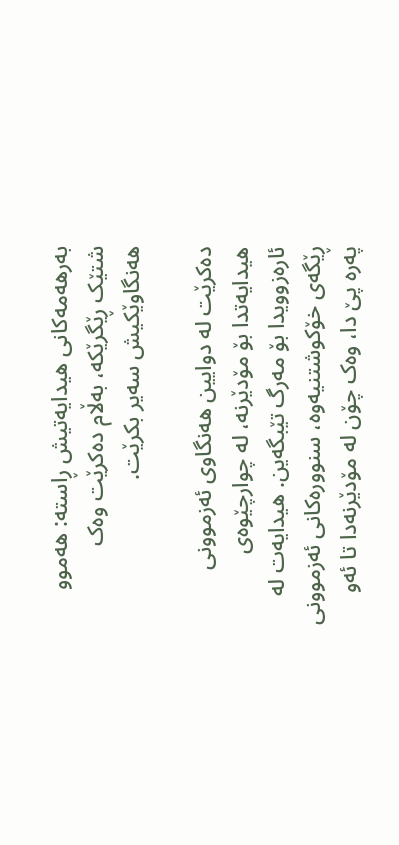بەرهەمەکانی هیدایەتیش ڕاستە: هەموو شتێک ڕێگرێکە، بەڵام دەکرێت وەک هەنگاوێکیش سەیر بکرێت.

دەکرێت لە دوایین هەنگاوی ئەزموونی هیدایەتدا بۆ مۆدێرنە، لە چوارچێوەی ئارەزوویدا بۆ مەرگ تێبگەین. هیدایەت لە ڕێگەی خۆکوشتنیەوە، سنوورەکانی ئەزموونی پەرە پێ دا، وەک چۆن لە مۆدێرنەدا تا ئەو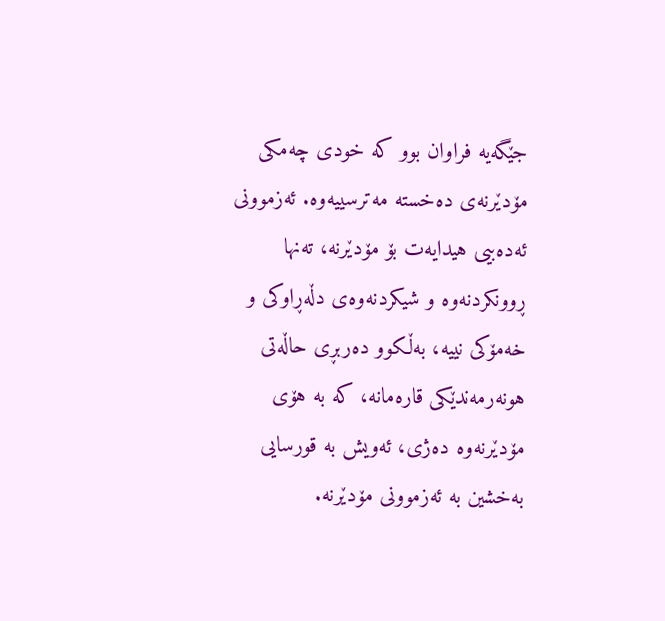جێگەیە فراوان بوو کە خودی چەمکی مۆدێرنەی دەخستە مەترسییەوە. ئەزموونی ئەدەبیی هیدایەت بۆ مۆدێرنە، تەنها ڕوونکردنەوە و شیکردنەوەی دڵەڕاوکی و خەمۆکی نییە، بەڵکوو دەربڕی حاڵەتی هونەرمەندێکی قارەمانە، کە بە هۆی مۆدێرنەوە دەژی، ئەویش بە قورسایی بەخشین بە ئەزموونی مۆدێرنە.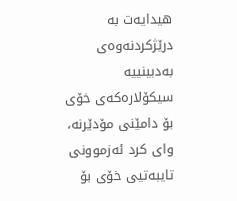هیدایەت بە درێژکردنەوەی بەدبینییە سیکۆلارەکەی خۆی بۆ دامێنی مۆدێرنە، وای کرد ئەزموونی تایبەتیی خۆی بۆ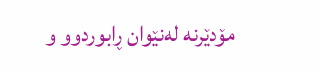مۆدێرنە لەنێوان ڕابوردوو و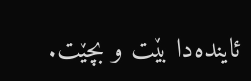ئایندەدا بێت و بچێت.